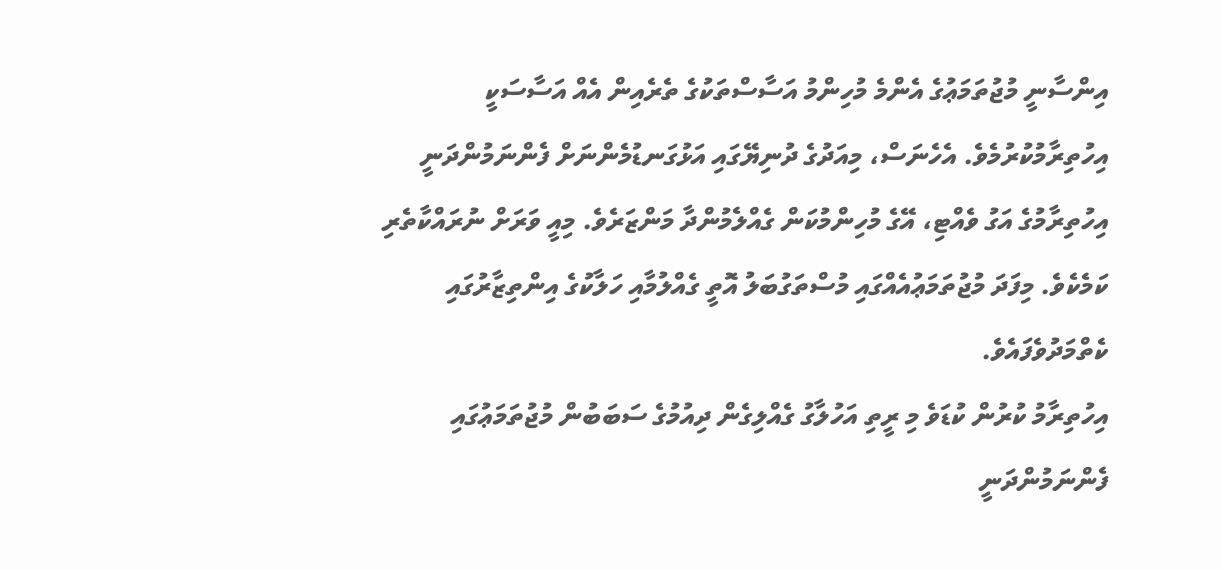އިންސާނީ މުޖުތަމަޢުގެ އެންމެ މުހިންމު އަސާސްތަކުގެ ތެރެއިން އެއް އަސާސަކީ އިހުތިރާމުކުރުމެވެ. އެހެނަސް، މިއަދުގެ ދުނިޔޭގައި އަޅުގަނޑުމެންނަށް ފެންނަމުންދަނީ އިހުތިރާމުގެ އަގު ވެއްޓި، އޭގެ މުހިންމުކަން ގެއްލެމުންދާ މަންޒަރެވެ. މިއީ ވަރަށް ނުރައްކާތެރި ކަމެކެވެ. މިފަދަ މުޖުތަމަޢުއެއްގައި މުސްތަގުބަލު އޮތީ ގެއްލުމާއި ހަލާކުގެ އިންތިޒާރުގައި ކެތްމަދުވެފައެވެ.
އިހުތިރާމު ކުރުން ކުޑަވެ މި ރީތި އަހުލާގު ގެއްލިގެން ދިއުމުގެ ސަބަބުން މުޖުތަމަޢުގައި ފެންނަމުންދަނީ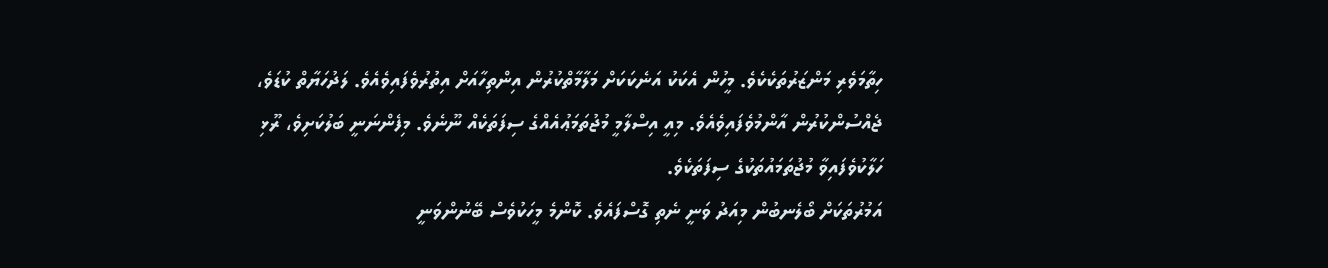ހިތާމަވެރި މަންޒަރުތަކެކެވެ. މީހުން އެކަކު އަނެކަކަށް މަލާމާތްކުރުން އިންތިހާއަށް އިތުރުވެފައިވެއެވެ. ލަދުހަޔާތް ކުޑަވެ، ޖެއްސުންކުރުން އާންމުވެފައިވެއެވެ. މިއީ އިސްލާމީ މުޖުތަމަޢުއެއްގެ ސިފަތަކެއް ނޫނެވެ. މިފެންނަނީ ބަލުކަށިވެ، ރޫޅި ހަލާކުވެފައިވާ މުޖުތަމައުތަކުގެ ސިފަތަކެވެ.
އަމުރުތަކަށް ބޯލެނބުން މިއަދު ވަނީ ނެތި ގޮސްފައެވެ. ކޮންމެ މީހަކުވެސް ބޭނުންވަނީ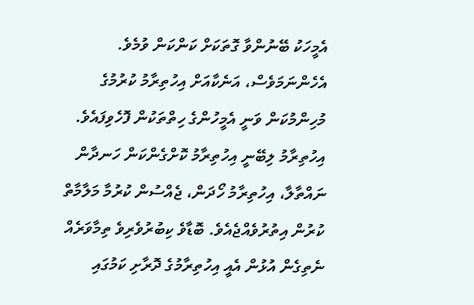އެމީހަކު ބޭނުންވާ ގޮތަކަށް ކަންކަން ވުމެވެ. އެހެންނަމަވެސް، އަނެކާއަށް އިހުތިރާމު ކުރުމުގެ މުހިންމުކަން ވަނީ އެމީހުންގެ ހިތްތަކުން ފޮހެވިފައެވެ. އިހުތިރާމު ލިބޭނީ އިހުތިރާމު ކޮށްގެންކަން ހަނދާން ނައްތާލާ، އިހުތިރާމު ހޯދަން، ޖެއްސުން ކުރުމާ މަލާމާތް ކުރުން އިތުރުވެއްޖެއެވެ. ބޮޑާވެ ކިބުރުވެރިވެ ތިމާވަރެއް ނެތިގެން އުޅުން އެއީ އިހުތިރާމުގެ ދޮރާށި ކަމުގައި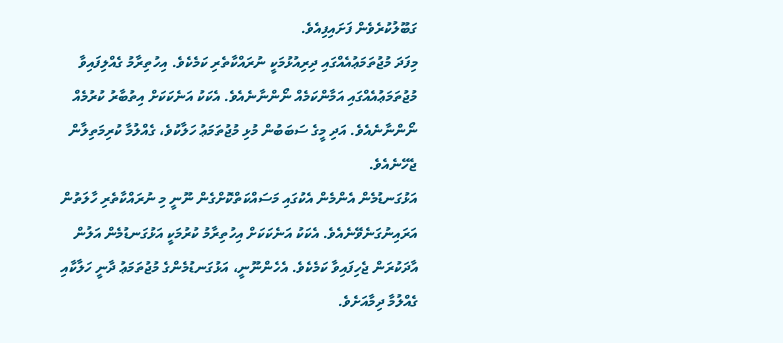ގަބޫލުކުރެވެން ފަށައިފިއެވެ.
މިފަދަ މުޖުތަމަޢުއެއްގައި ދިރިއުޅުމަކީ ނުރައްކާތެރި ކަމެކެވެ. އިހުތިރާމު ގެއްލިފައިވާ މުޖުތަމަޢުއެއްގައި އަމާންކަމެއް ނޯންނާނެއެވެ. އެކަކު އަނެކަކަށް އިތުބާރު ކުރުމެއް ނޯންނާނެއެވެ. އަދި މީގެ ސަބަބުން މުޅި މުޖުތަމަޢު ހަލާކުވެ، ގެއްލުމާ ކުރިމަތިލާން ޖެހޭނެއެވެ.
އަޅުގަނޑުމެން އެންމެން އެކުގައި މަސައްކަތްކޮށްގެން ނޫނީ މި ނުރައްކާތެރި ހާލަތުން އަރައިނުގަނެވޭނެއެވެ. އެކަކު އަނެކަކަށް އިހުތިރާމު ކުރުމަކީ އަޅުގަނޑުމެން އަލުން އާދަކުރަން ޖެހިފައިވާ ކަމެކެވެ. އެހެންނޫނީ، އަޅުގަނޑުމެންގެ މުޖުތަމަޢު ދާނީ ހަލާކާއި ގެއްލުމާ ދިމާއަށެވެ.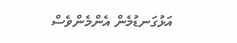އަޅުގަނޑުމެން އެންމެންވެސް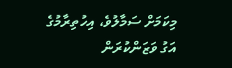މިކަމަށް ސަމާލުވެ، އިހުތިރާމުގެ އަގު ވަޒަންކުރަން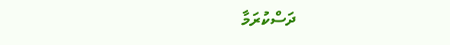ދަސްކުރަމާ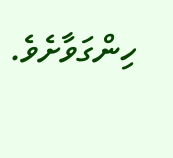ހިންގަވާށެވެ.